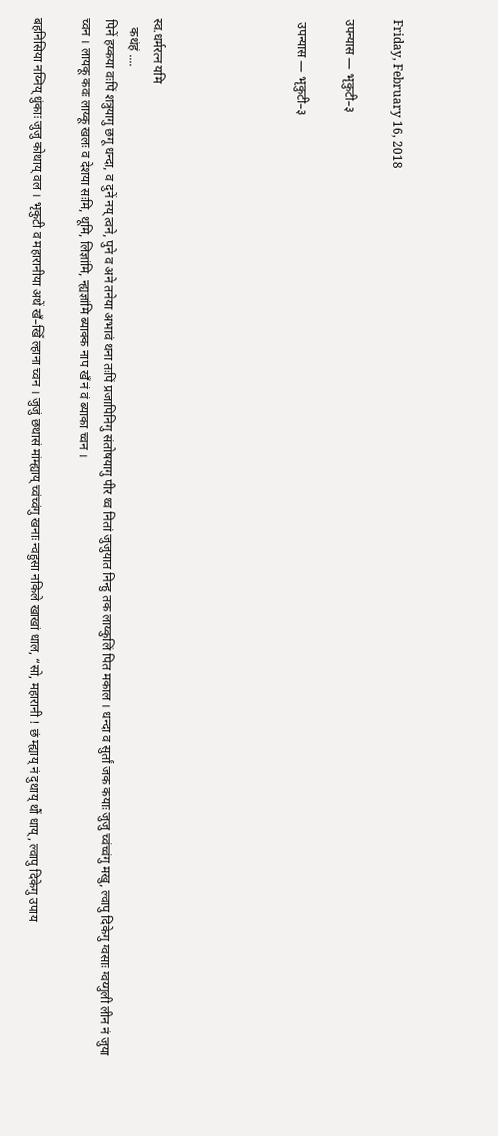Friday, February 16, 2018

उपन्यास — भृकुटी–३

 उपन्यास — भृकुटी–३





स्व.धर्मरत्न यमि
   कथंहं ....
पिनें हय्कया वःपिं शत्रुयागु छगू धन्दा, व दुनें नय् त्वने, पुने व अने तनेया अभावं थना तःपिं प्रजापिनिगु संतोषयागु पीर थ्व नितां जुजुयात निन्हु तक लाय्कुलिं पित मकाल । धन्दा व सुर्तां जक कयाः जुजु च्वंच्वंगु मखु, ल्वापु दिकेगु ग्वसाः ग्वय्गुली लीन नं जुया च्वन । लायकू कवः लाय्कू खलः व देशया सःमि, थूमि, लिज्ञांमि, न्ह्यज्ञांमि ब्याक्क नाप खँ नं वं ब्याका च्वन ।

बहनिसिया नय्निय् धुंकाः जुजु कोथाय् वल । भृकुटी व महारानीया अथें खँ–खिँ ल्हाना च्वन । जुजुं छथासं मांम्ह्याय् च्वंच्वंगु खनाः न्वहुसा नकिले खाखां धाल, “सो, महारानी ! छं म्ह्याय् नं दुथाय् थौं धाय्, ल्वापु दिकेगु उपाय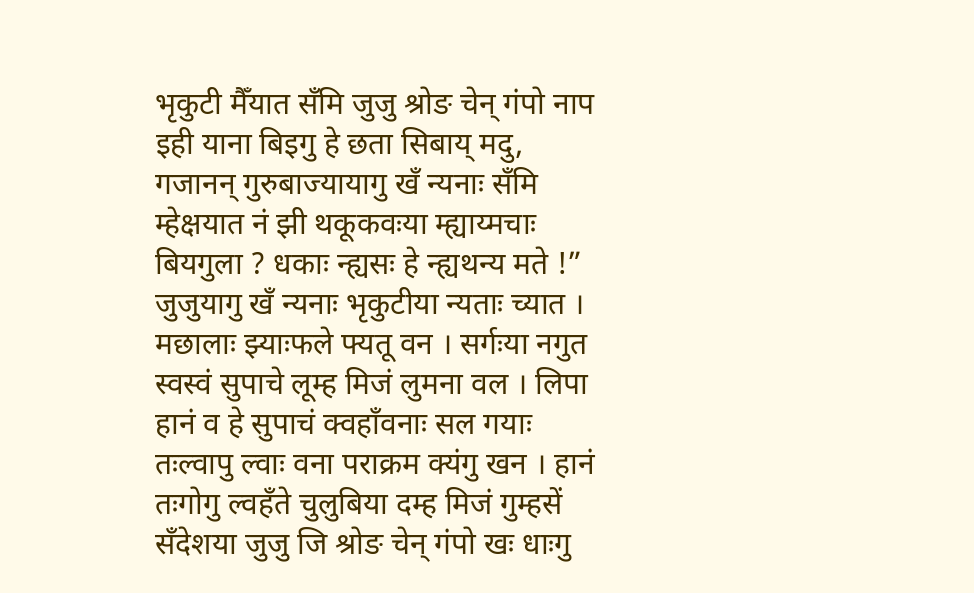भृकुटी मैँयात सँमि जुजु श्रोङ चेन् गंपो नाप इही याना बिइगु हे छता सिबाय् मदु, गजानन् गुरुबाज्यायागु खँ न्यनाः सँमि म्हेक्षयात नं झी थकूकवःया म्ह्याय्मचाः बियगुला ? धकाः न्ह्यसः हे न्ह्यथन्य मते !” जुजुयागु खँ न्यनाः भृकुटीया न्यताः च्यात । मछालाः झ्याःफले फ्यतू वन । सर्गःया नगुत स्वस्वं सुपाचे लूम्ह मिजं लुमना वल । लिपा हानं व हे सुपाचं क्वहाँवनाः सल गयाः तःल्वापु ल्वाः वना पराक्रम क्यंगु खन । हानं तःगोगु ल्वहँते चुलुबिया दम्ह मिजं गुम्हसें सँदेशया जुजु जि श्रोङ चेन् गंपो खः धाःगु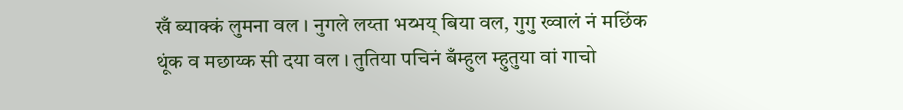खँ ब्याक्कं लुमना वल । नुगले लय्ता भय्भय् बिया वल, गुगु ख्वालं नं मछिंक थूंक व मछाय्क सी दया वल । तुतिया पचिनं बँम्हुल म्हुतुया वां गाचो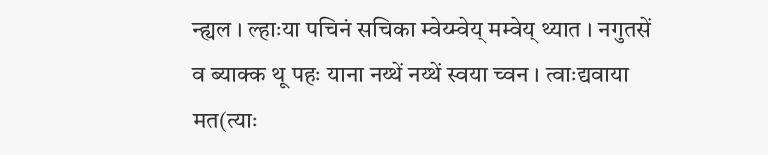न्ह्यल । ल्हाःया पचिनं सचिका म्वेय्म्वेय् मम्वेय् थ्यात । नगुतसें व ब्याक्क थू पहः याना नय्थें नय्थें स्वया च्वन । त्वाःद्यवाया मत(त्याः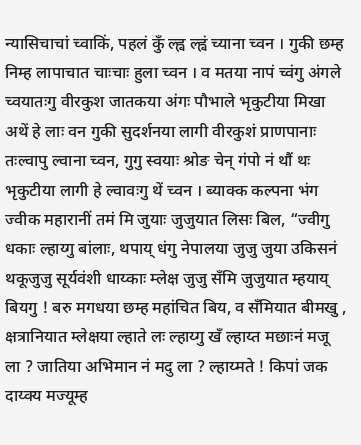न्यासिचाचां च्वाकिं, पहलं कुँ ल्ह्व ल्ह्वं च्याना च्वन । गुकी छम्ह निम्ह लापाचात चाःचाः हुला च्वन । व मतया नापं च्वंगु अंगले च्वयातःगु वीरकुश जातकया अंगः पौभाले भृकुटीया मिखा अथें हे लाः वन गुकी सुदर्शनया लागी वीरकुशं प्राणपानाः तःल्वापु ल्वाना च्वन, गुगु स्वयाः श्रोङ चेन् गंपो नं थौं थः भृकुटीया लागी हे ल्वावःगु थें च्वन । ब्याक्क कल्पना भंग ज्वीक महारानीं तमं मि जुयाः जुजुयात लिसः बिल, “ज्वीगु धकाः ल्हाय्गु बांलाः, थपाय् धंगु नेपालया जुजु जुया उकिसनं थकूजुजु सूर्यवंशी धाय्काः म्लेक्ष जुजु सँमि जुजुयात म्हयाय् बियगु ! बरु मगधया छम्ह महांचित बिय, व सँमियात बीमखु , क्षत्रानियात म्लेक्षया ल्हाते लः ल्हाय्गु खँ ल्हाय्त मछाःनं मजू ला ? जातिया अभिमान नं मदु ला ? ल्हाय्मते ! किपां जक दाय्क्य मज्यूम्ह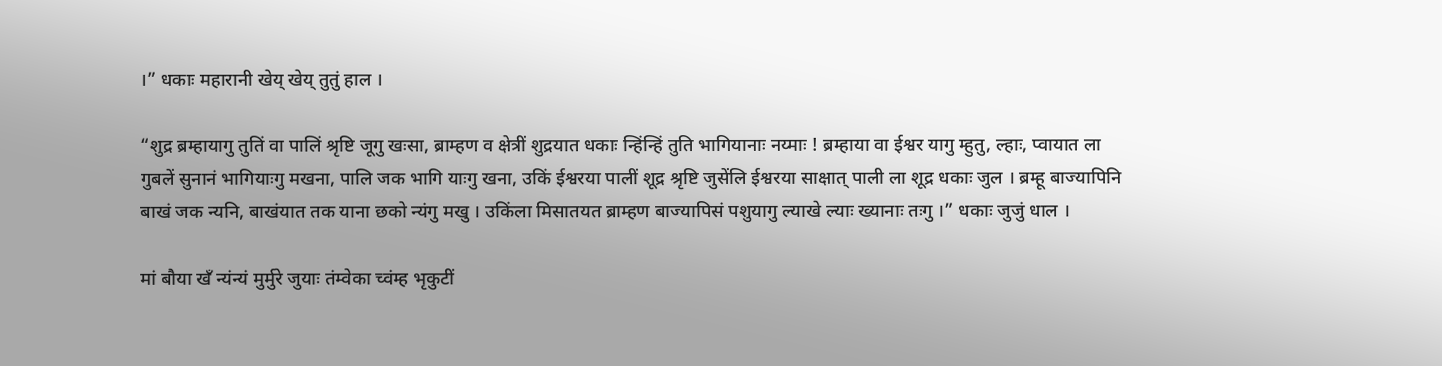।” धकाः महारानी खेय् खेय् तुतुं हाल ।

“शुद्र ब्रम्हायागु तुतिं वा पालिं श्रृष्टि जूगु खःसा, ब्राम्हण व क्षेत्रीं शुद्रयात धकाः न्हिंन्हिं तुति भागियानाः नय्माः ! ब्रम्हाया वा ईश्वर यागु म्हुतु, ल्हाः, प्वायात ला गुबलें सुनानं भागियाःगु मखना, पालि जक भागि याःगु खना, उकिं ईश्वरया पालीं शूद्र श्रृष्टि जुसेंलि ईश्वरया साक्षात् पाली ला शूद्र धकाः जुल । ब्रम्हू बाज्यापिनि बाखं जक न्यनि, बाखंयात तक याना छको न्यंगु मखु । उकिंला मिसातयत ब्राम्हण बाज्यापिसं पशुयागु ल्याखे ल्याः ख्यानाः तःगु ।” धकाः जुजुं धाल ।

मां बौया खँ न्यंन्यं मुर्मुरे जुयाः तंम्वेका च्वंम्ह भृकुटीं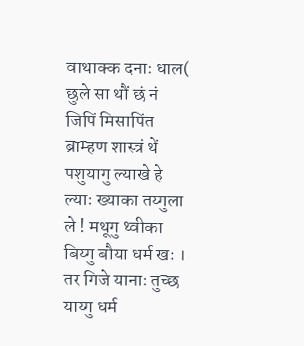वाथाक्क दनाः धाल( छुले सा थौं छं नं जिपिं मिसापिंत ब्राम्हण शास्त्रं थें पशुयागु ल्याखे हे ल्याः ख्याका तय्गुला ले ! मथूगु थ्वीका बिय्गु बौया धर्म खः । तर गिजे यानाः तुच्छ याय्गु धर्म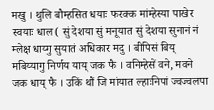मखु । थुलि बौम्हसित धयाः फरक्क मांम्हेस्या पाखेर स्वयाः धाल( सुं देशया सुं मनूयात सुं देशया सुनानं नं म्लेक्ष धाय्गु सुयातं अधिकार मदु । बीपिसं बिय् मबिय्यागु निर्णय याय् जक फै । वनिम्हेसें वने, मवने जक धाय् फै । उकिं थौं जि मांयात ल्हाःनिपां ज्वज्वलपा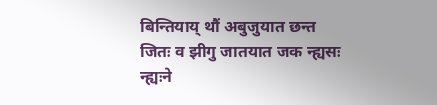बिन्तियाय् थौं अबुजुयात छन्त जितः व झीगु जातयात जक न्ह्यसः न्ह्यःने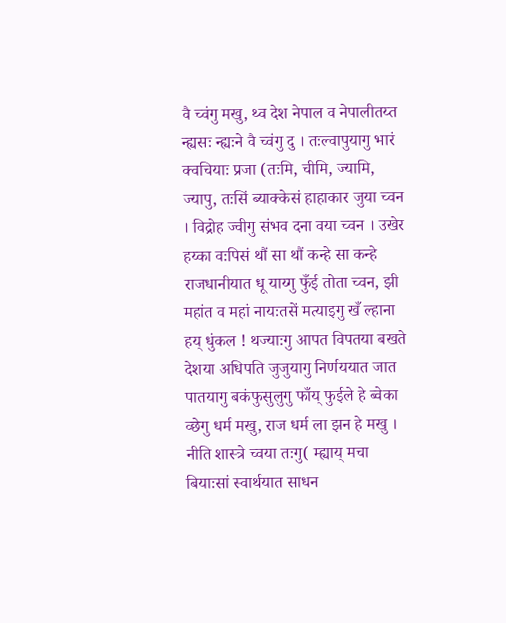वै च्वंगु मखु, थ्व देश नेपाल व नेपालीतय्त न्ह्यसः न्ह्यःने वै च्वंगु दु । तःल्वापुयागु भारं क्वचियाः प्रजा (तःमि, चीमि, ज्यामि, ज्यापु, तःसिं ब्याक्केसं हाहाकार जुया च्वन । विद्रोह ज्वीगु संभव दना वया च्वन । उखेर हय्का वःपिसं थौं सा थौं कन्हे सा कन्हे राजधानीयात धू याय्गु फुँई तोता च्वन, झी महांत व महां नायःतसें मत्याइगु खँ ल्हाना हय् धुंकल ! थज्याःगु आपत विपतया बखते देशया अधिपति जुजुयागु निर्णययात जात पातयागु बकंफुसुलुगु फाँय् फुईले हे ब्वेका व्छेगु धर्म मखु, राज धर्म ला झन हे मखु । नीति शास्त्रे च्वया तःगु( म्ह्याय् मचा बियाःसां स्वार्थयात साधन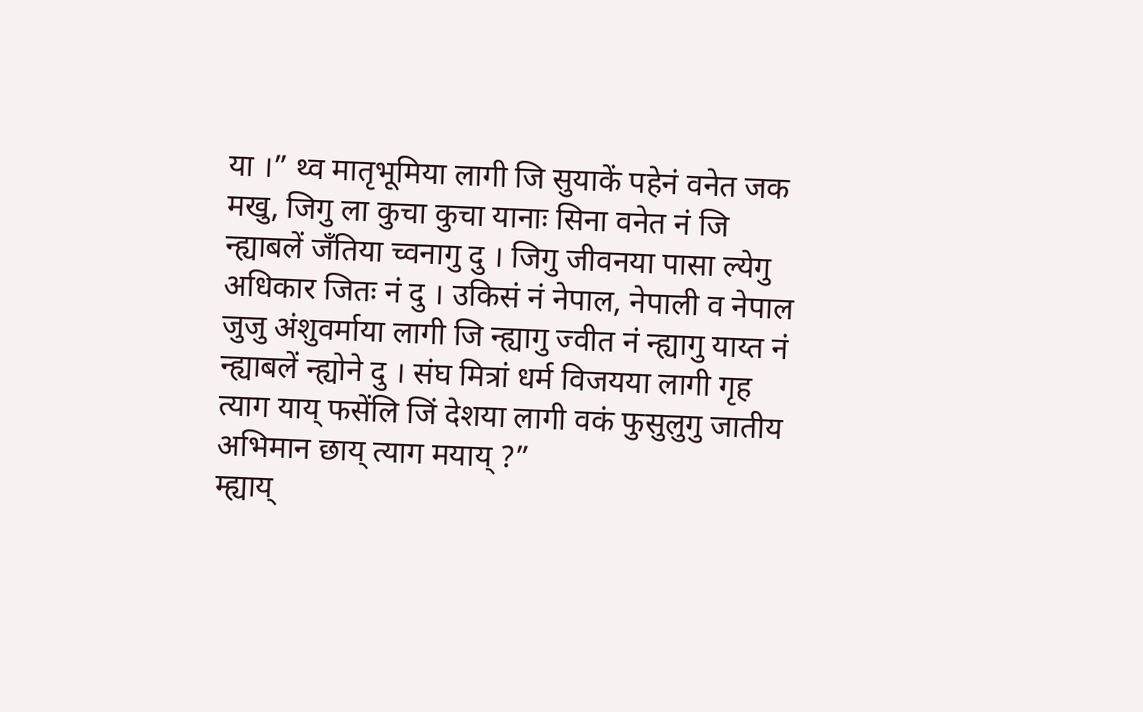या ।” थ्व मातृभूमिया लागी जि सुयाकें पहेनं वनेत जक मखु, जिगु ला कुचा कुचा यानाः सिना वनेत नं जि न्ह्याबलें जँतिया च्वनागु दु । जिगु जीवनया पासा ल्येगु अधिकार जितः नं दु । उकिसं नं नेपाल, नेपाली व नेपाल जुजु अंशुवर्माया लागी जि न्ह्यागु ज्वीत नं न्ह्यागु याय्त नं न्ह्याबलें न्ह्योने दु । संघ मित्रां धर्म विजयया लागी गृह त्याग याय् फसेंलि जिं देशया लागी वकं फुसुलुगु जातीय अभिमान छाय् त्याग मयाय् ?”
म्ह्याय्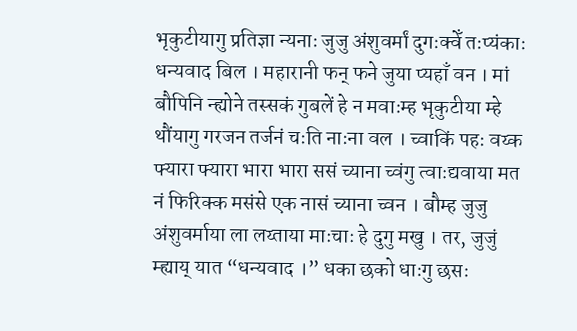भृकुटीयागु प्रतिज्ञा न्यनाः जुजु अंशुवर्मां दुगःक्वेँ तःप्यंकाः धन्यवाद बिल । महारानी फन् फने जुया प्यहाँ वन । मां बौपिनि न्ह्योने तस्सकं गुबलें हे न मवाःम्ह भृकुटीया म्हे थौंयागु गरजन तर्जनं चःति नाःना वल । च्वाकिं पहः वय्क फ्यारा फ्यारा भारा भारा ससं च्याना च्वंगु त्वाःद्यवाया मत नं फिरिक्क मसंसे एक नासं च्याना च्वन । बौम्ह जुजु अंशुवर्माया ला लय्ताया माःचाः हे दुगु मखु । तर, जुजुं म्ह्याय् यात “धन्यवाद ।” धका छको धाःगु छसः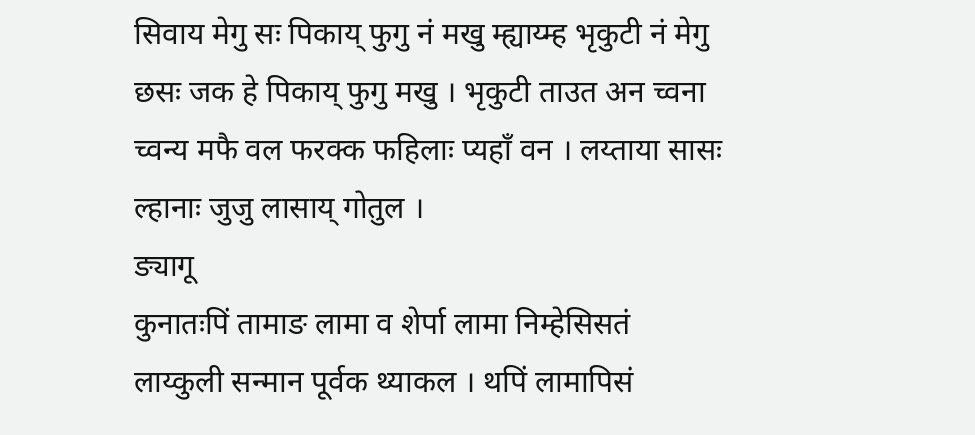सिवाय मेगु सः पिकाय् फुगु नं मखु म्ह्याय्म्ह भृकुटी नं मेगु छसः जक हे पिकाय् फुगु मखु । भृकुटी ताउत अन च्वना च्वन्य मफै वल फरक्क फहिलाः प्यहाँ वन । लय्ताया सासः ल्हानाः जुजु लासाय् गोतुल ।
ङ्यागू
कुनातःपिं तामाङ लामा व शेर्पा लामा निम्हेसिसतं लाय्कुली सन्मान पूर्वक थ्याकल । थपिं लामापिसं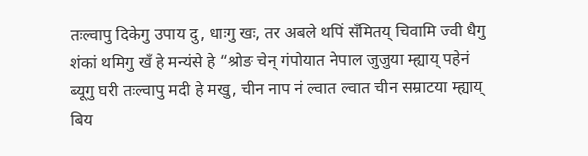तःल्वापु दिकेगु उपाय दु, धाःगु खः, तर अबले थपिं सँमितय् चिवामि ज्वी धैगु शंकां थमिगु खँ हे मन्यंसे हे “श्रोङ चेन् गंपोयात नेपाल जुजुया म्ह्याय् पहेनं ब्यूगु घरी तःल्वापु मदी हे मखु, चीन नाप नं ल्वात ल्वात चीन सम्राटया म्ह्याय् बिय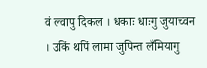वं ल्वापु दिकल । धकाः धाःगु जुयाच्वन । उकिं थपिं लामा जुपिन्त लँमियागु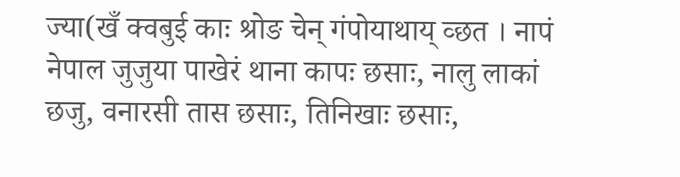ज्या(खँ क्वबुई काः श्रोङ चेन् गंपोयाथाय् व्छत । नापं नेपाल जुजुया पाखेरं थाना कापः छसाः, नालु लाकां छजु, वनारसी तास छसाः, तिनिखाः छसाः,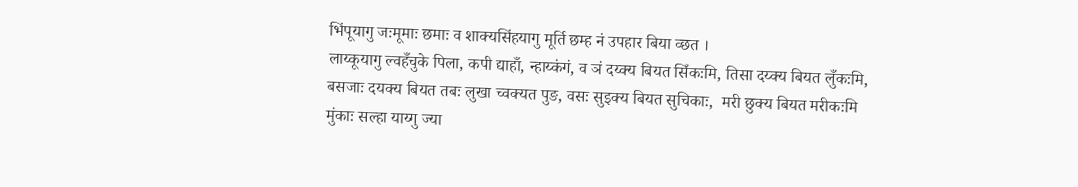भिंपूयागु जःमूमाः छमाः व शाक्यसिंहयागु मूर्ति छम्ह नं उपहार बिया व्छत ।
लाय्कूयागु ल्वहँचुके पिला, कपी द्याहाँ, न्हाय्कंगं, व ञं दय्क्य बियत सिँकःमि, तिसा दय्क्य बियत लुँकःमि, बसजाः दयक्य बियत तबः लुखा च्वक्यत पुङ, वसः सुइक्य बियत सुचिकाः,  मरी छुक्य बियत मरीकःमि मुंकाः सल्हा याय्गु ज्या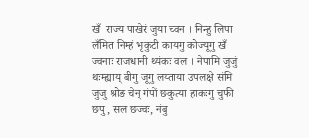खँ  राज्य पाखेरं जुया च्वन । निन्हु लिपा लँमित निम्हं भृकुटी कायगु कोज्यूगु खँ ज्वनाः राजधानी थ्यंकः वल । नेपामि जुजुं थःम्ह्याय् बीगु जूगु लय्ताया उपलक्षे संमि जुजु श्रोङ चेन् गंपों छकुत्या हाकःगु चुफी छपु, सल छज्वः, नंबु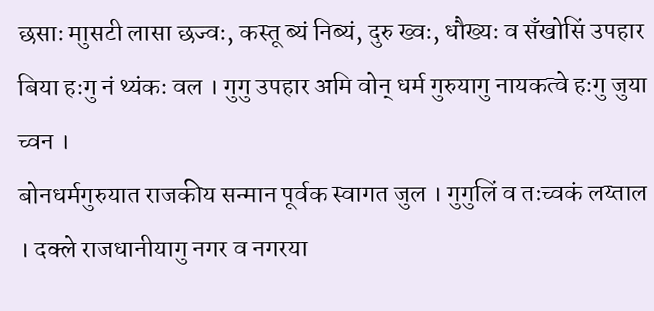छसाः माुसटी लासा छज्वः, कस्तू ब्यं निब्यं, दुरु ख्वः, धौख्यः व सँखोसिं उपहार बिया हःगु नं थ्यंकः वल । गुगु उपहार अमि वोन् धर्म गुरुयागु नायकत्वे हःगु जुया च्वन ।
बोनधर्मगुरुयात राजकीय सन्मान पूर्वक स्वागत जुल । गुगुलिं व तःच्वकं लय्ताल । दक्ले राजधानीयागु नगर व नगरया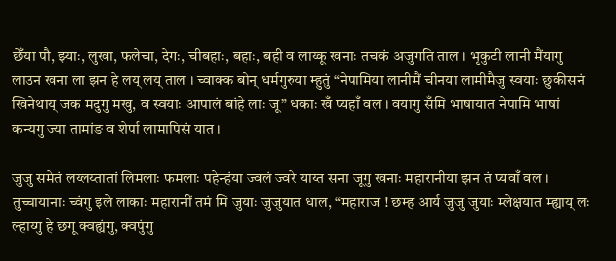छेँया पौ, झ्याः, लुखा, फलेचा, देगः, चीबहाः, बहाः, बही व लाय्कू खनाः तचकं अजुगति ताल । भृकुटी लानी मैंयागु लाउन खना ला झन हे लय् लय् ताल । च्वाक्क बोन् धर्मगुरुया म्हुतुं “नेपामिया लानीमैं चीनया लामीमैजु स्वयाः छुकीसनं खिनेथाय् जक मदुगु मखु, व स्वयाः आपालं बांहे लाः जू” धकाः खँ प्यहाँ वल । वयागु सँमि भाषायात नेपामि भाषां कन्यगु ज्या तामांङ व शेर्पा लामापिसं यात ।

जुजु समेतं लय्लय्तातां लिमलाः फमलाः पहेन्हंया ज्वलं ज्वरे याय्त सना जूगु खनाः महारानीया झन तं प्यवाँ वल । तुच्चायानाः च्वंगु इले लाकाः महारानीं तमं मि जुयाः जुजुयात धाल, “महाराज ! छम्ह आर्य जुजु जुयाः म्लेक्षयात म्ह्याय् लः ल्हाय्गु हे छगू क्वह्यंगु, क्वपुंगु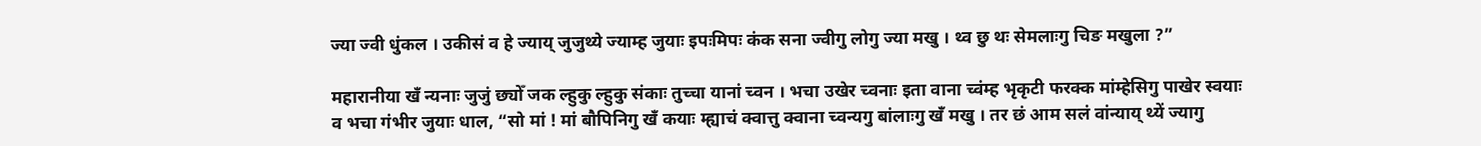ज्या ज्वी धुंकल । उकीसं व हे ज्याय् जुजुथ्ये ज्याम्ह जुयाः इपःमिपः कंक सना ज्वीगु लोगु ज्या मखु । थ्व छु थः सेमलाःगु चिङ मखुला ?”

महारानीया खँ न्यनाः जुजुं छ्योँ जक ल्हुकु ल्हुकु संकाः तुच्चा यानां च्वन । भचा उखेर च्वनाः इता वाना च्वंम्ह भृकृटी फरक्क मांम्हेसिगु पाखेर स्वयाः व भचा गंभीर जुयाः धाल, “सो मां ! मां बौपिनिगु खँ कयाः म्ह्याचं क्वात्तु क्वाना च्वन्यगु बांलाःगु खँ मखु । तर छं आम सलं वांन्याय् थ्यें ज्यागु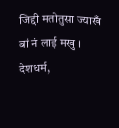जिद्दी मतोतुसा ज्याखँ बां नं लाई मखु । देशधर्म,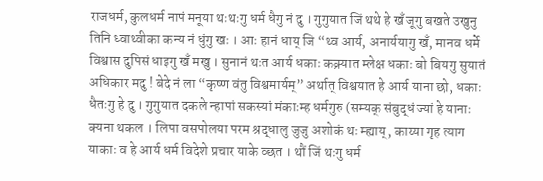राजधर्म, कुलधर्म नापं मनूया थःथःगु धर्म धैगु नं दु । गुगुयात जिं थथे हे खँ जूगु बखते उखुनु तिनि ध्वाथ्वीका कन्य नं धुंगु खः । आः हानं धाय् जि “थ्व आर्य, अनार्ययागु खँ, मानव धर्मे विश्वास दुपिसं धाइगु खँ मखु । सुनानं थःत आर्य धकाः कक्र्यात म्लेक्ष धकाः बो बियगु सुयातं अधिकार मदु ! बेदे नं ला “कृष्ण वंतु विश्वमार्यम्” अर्थात् विश्वयात हे आर्य याना छो, धकाः धैतःगु हे दु । गुगुयात दकले न्हापां सकस्यां मंकाःम्ह धर्मगुरु (सम्यक् संबुद्धं ज्यां हे यानाः क्यना थकल । लिपा वसपोलया परम श्रद्धालु जुजु अशोकं थः म्ह्याय्, काय्या गृह त्याग याकाः व हे आर्य धर्म विदेशे प्रचार याके व्छत । थौं जिं थःगु धर्म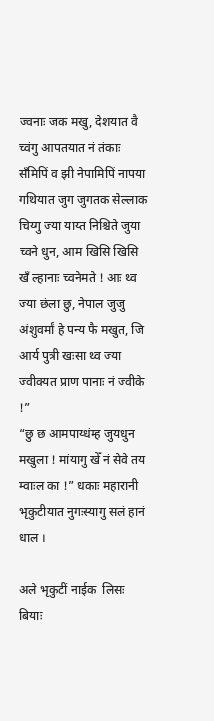ज्वनाः जक मखु, देशयात वै च्वंगु आपतयात नं तंकाः सँमिपिं व झी नेपामिपिं नापया गथियात जुग जुगतक सेल्लाक चिय्गु ज्या याय्त निश्चिते जुया च्वने धुन, आम खिसि खिसि खँ ल्हानाः च्वनेमते ! आः थ्व ज्या छंला छु, नेपाल जुजु अंशुवर्मां हे पन्य फै मखुत, जि आर्य पुत्री खःसा थ्व ज्या ज्वीक्यत प्राण पानाः नं ज्वीके !”
“छु छ आमपाय्धंम्ह जुयधुन मखुला ! मांयागु खेँ नं सेवे तय म्वाःल का !” धकाः महारानी भृकुटीयात नुगःस्यागु सलं हानं धाल ।

अले भृकुटीं नाईक  लिसः बियाः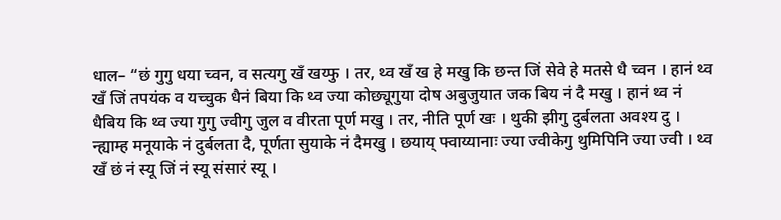धाल– “छं गुगु धया च्वन, व सत्यगु खँ खय्फु । तर, थ्व खँ ख हे मखु कि छन्त जिं सेवे हे मतसे धै च्वन । हानं थ्व खँ जिं तपयंक व यच्चुक धैनं बिया कि थ्व ज्या कोछ्यूगुया दोष अबुजुयात जक बिय नं दै मखु । हानं थ्व नं धैबिय कि थ्व ज्या गुगु ज्वीगु जुल व वीरता पूर्ण मखु । तर, नीति पूर्ण खः । थुकी झीगु दुर्बलता अवश्य दु । न्ह्याम्ह मनूयाके नं दुर्बलता दै, पूर्णता सुयाके नं दैमखु । छयाय् फ्वाय्यानाः ज्या ज्वीकेगु थुमिपिनि ज्या ज्वी । थ्व खँ छं नं स्यू जिं नं स्यू संसारं स्यू ।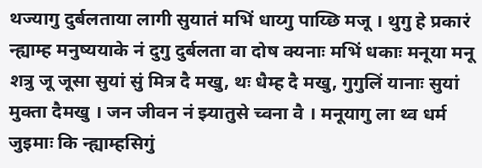थज्यागु दुर्बलताया लागी सुयातं मभिं धाय्गु पाय्छि मजू । थुगु हे प्रकारं न्ह्याम्ह मनुष्ययाके नं दुगु दुर्बलता वा दोष क्यनाः मभिं धकाः मनूया मनू शत्रु जू जूसा सुयां सुं मित्र दै मखु, थः धैम्ह दै मखु, गुगुलिं यानाः सुयां मुक्ता दैमखु । जन जीवन नं झ्यातुसे च्वना वै । मनूयागु ला थ्व धर्म जुइमाः कि न्ह्याम्हसिगुं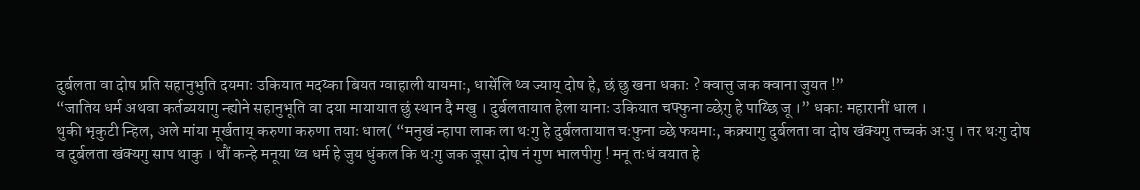दुर्बलता वा दोष प्रति सहानुभुति दयमाः उकियात मदय्का बियत ग्वाहाली यायमाः, धासेंलि थ्व ज्याय् दोष हे, छं छु खना धकाः ? क्वात्तु जक क्वाना जुयत !”
“जातिय धर्म अथवा कर्तब्ययागु न्ह्योने सहानुभूति वा दया मायायात छुं स्थान दै मखु । दुर्बलतायात हेला यानाः उकियात चफ्फुना व्छेगु हे पाय्छि जू ।” धकाः महारानीं धाल ।
थुकी भृकुटी न्हिल, अले मांया मूर्खताय् करुणा करुणा तयाः धाल( “मनुखं न्हापा लाक ला थःगु हे दुर्बलतायात चःफुना व्छे फयमाः, कक्र्यागु दुर्बलता वा दोष खंक्यगु तच्चकं अःपु । तर थःगु दोष व दुर्बलता खंक्यगु साप थाकु । थौं कन्हे मनूया थ्व धर्म हे जुय धुंकल कि थःगु जक जूसा दोष नं गुण भालपीगु ! मनू तःधं वयात हे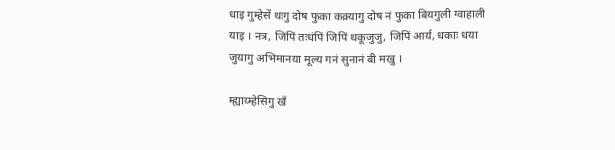धाइ गुम्हेसें थःगु दोष फुका कक्र्यागु दोष नं फुका बियगुली ग्वाहाली याइ । नत्र, जिपिं तःधंपिं जिपिं थकूजुजु, जिपिं आर्य, धकाः धया जुयागु अभिमानया मूल्य गनं सुनानं बी मखु ।

म्ह्याय्म्हेसिगु खँ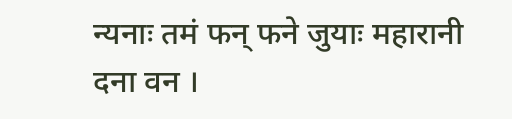न्यनाः तमं फन् फने जुयाः महारानी दना वन ।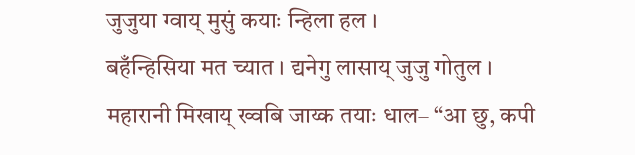जुजुया ग्वाय् मुसुं कयाः न्हिला हल ।
बहँन्हिसिया मत च्यात । द्यनेगु लासाय् जुजु गोतुल । महारानी मिखाय् ख्वबि जाय्क तयाः धाल– “आ छु, कपी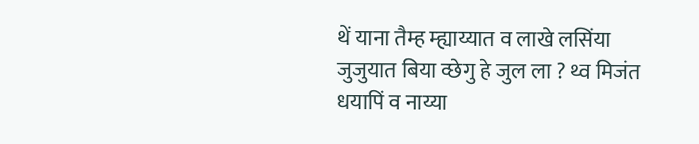थें याना तैम्ह म्ह्याय्यात व लाखे लसिंया जुजुयात बिया व्छेगु हे जुल ला ? थ्व मिजंत धयापिं व नाय्या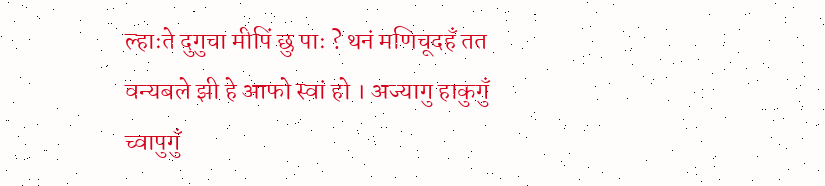ल्हाःते दुगुचा मीपिं छु पाः ? थनं मणिचूदहँ तत वन्यबले झी हे आफो स्वां हो । अज्यागु हाकुगुँ च्वापुगुँ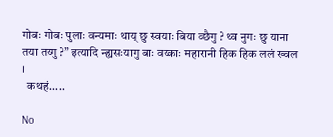गोबः गोबः पुलाः वन्यमाः थाय् छु स्वयाः बिया व्छैगु ? थ्व नुगः छु याना तया तय्गु ?” इत्यादि न्ह्यसःयागु बाः वय्काः महारानी हिक हिक ललं ख्वल ।
  कथहं.....

No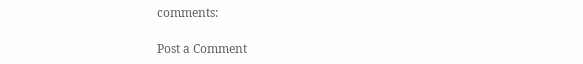comments:

Post a Comment